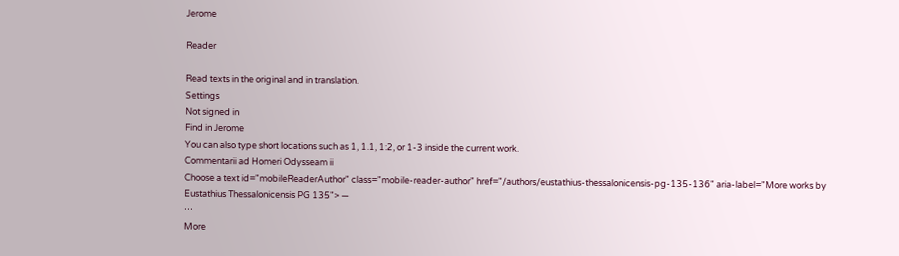Jerome

Reader

Read texts in the original and in translation.
Settings
Not signed in
Find in Jerome
You can also type short locations such as 1, 1.1, 1:2, or 1-3 inside the current work.
Commentarii ad Homeri Odysseam ii
Choose a text id="mobileReaderAuthor" class="mobile-reader-author" href="/authors/eustathius-thessalonicensis-pg-135-136" aria-label="More works by Eustathius Thessalonicensis PG 135"> —
⋯
More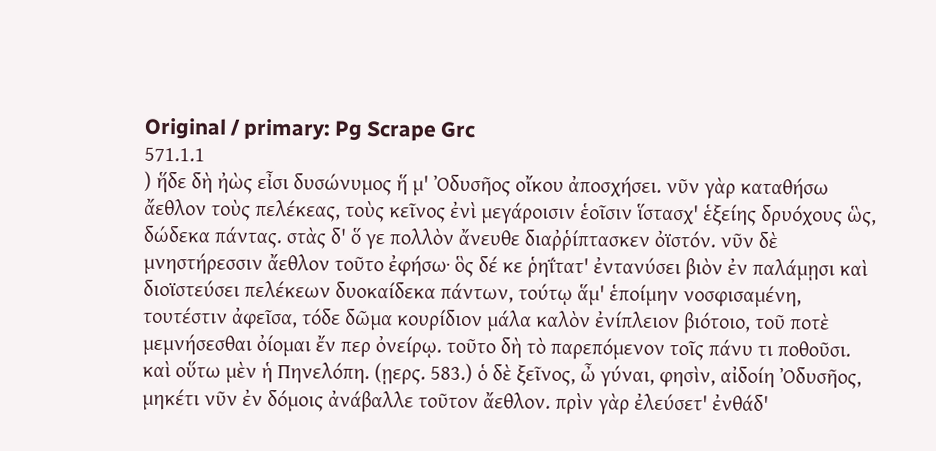Original / primary: Pg Scrape Grc
571.1.1
) ἥδε δὴ ἠὼς εἶσι δυσώνυμος ἥ μ' Ὀδυσῆος οἴκου ἀποσχήσει. νῦν γὰρ καταθήσω ἄεθλον τοὺς πελέκεας, τοὺς κεῖνος ἐνὶ μεγάροισιν ἑοῖσιν ἵστασχ' ἑξείης δρυόχους ὣς, δώδεκα πάντας. στὰς δ' ὅ γε πολλὸν ἄνευθε διαῤῥίπτασκεν ὀϊστόν. νῦν δὲ μνηστήρεσσιν ἄεθλον τοῦτο ἐφήσω· ὃς δέ κε ῥηΐτατ' ἐντανύσει βιὸν ἐν παλάμῃσι καὶ διοϊστεύσει πελέκεων δυοκαίδεκα πάντων, τούτῳ ἅμ' ἑποίμην νοσφισαμένη, τουτέστιν ἀφεῖσα, τόδε δῶμα κουρίδιον μάλα καλὸν ἐνίπλειον βιότοιο, τοῦ ποτὲ μεμνήσεσθαι ὀίομαι ἔν περ ὀνείρῳ. τοῦτο δὴ τὸ παρεπόμενον τοῖς πάνυ τι ποθοῦσι. καὶ οὕτω μὲν ἡ Πηνελόπη. (ῃερς. 583.) ὁ δὲ ξεῖνος, ὦ γύναι, φησὶν, αἰδοίη Ὀδυσῆος, μηκέτι νῦν ἐν δόμοις ἀνάβαλλε τοῦτον ἄεθλον. πρὶν γὰρ ἐλεύσετ' ἐνθάδ'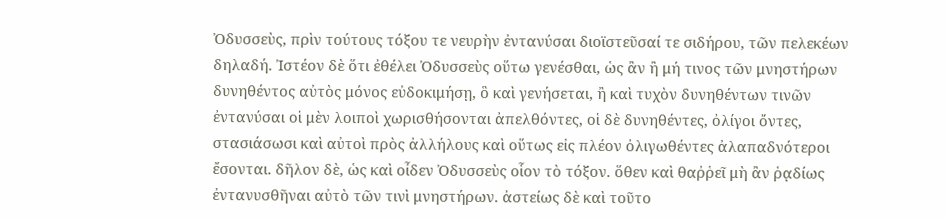Ὀδυσσεὺς, πρὶν τούτους τόξου τε νευρὴν ἐντανύσαι διοϊστεῦσαί τε σιδήρου, τῶν πελεκέων δηλαδή. Ἰστέον δὲ ὅτι ἐθέλει Ὀδυσσεὺς οὕτω γενέσθαι, ὡς ἂν ἢ μή τινος τῶν μνηστήρων δυνηθέντος αὐτὸς μόνος εὐδοκιμήσῃ, ὃ καὶ γενήσεται, ἢ καὶ τυχὸν δυνηθέντων τινῶν ἐντανύσαι οἱ μὲν λοιποὶ χωρισθήσονται ἀπελθόντες, οἱ δὲ δυνηθέντες, ὀλίγοι ὄντες, στασιάσωσι καὶ αὐτοὶ πρὸς ἀλλήλους καὶ οὕτως εἰς πλέον ὀλιγωθέντες ἀλαπαδνότεροι ἔσονται. δῆλον δὲ, ὡς καὶ οἶδεν Ὀδυσσεὺς οἷον τὸ τόξον. ὅθεν καὶ θαῤῥεῖ μὴ ἂν ῥᾳδίως ἐντανυσθῆναι αὐτὸ τῶν τινὶ μνηστήρων. ἀστείως δὲ καὶ τοῦτο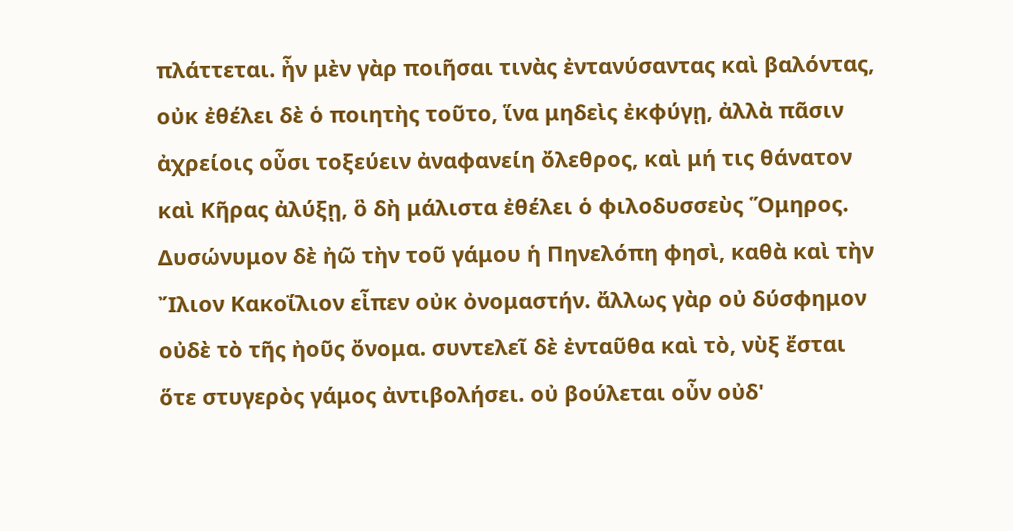πλάττεται. ἦν μὲν γὰρ ποιῆσαι τινὰς ἐντανύσαντας καὶ βαλόντας, οὐκ ἐθέλει δὲ ὁ ποιητὴς τοῦτο, ἵνα μηδεὶς ἐκφύγῃ, ἀλλὰ πᾶσιν ἀχρείοις οὖσι τοξεύειν ἀναφανείη ὄλεθρος, καὶ μή τις θάνατον καὶ Κῆρας ἀλύξῃ, ὃ δὴ μάλιστα ἐθέλει ὁ φιλοδυσσεὺς Ὅμηρος. Δυσώνυμον δὲ ἠῶ τὴν τοῦ γάμου ἡ Πηνελόπη φησὶ, καθὰ καὶ τὴν Ἴλιον Κακοΐλιον εἶπεν οὐκ ὀνομαστήν. ἄλλως γὰρ οὐ δύσφημον οὐδὲ τὸ τῆς ἠοῦς ὄνομα. συντελεῖ δὲ ἐνταῦθα καὶ τὸ, νὺξ ἔσται ὅτε στυγερὸς γάμος ἀντιβολήσει. οὐ βούλεται οὖν οὐδ'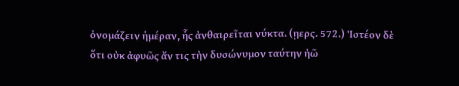ὀνομάζειν ἡμέραν, ἧς ἀνθαιρεῖται νύκτα. (ῃερς. 572.) Ἰστέον δὲ ὅτι οὐκ ἀφυῶς ἄν τις τὴν δυσώνυμον ταύτην ἠῶ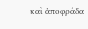καὶ ἀποφράδα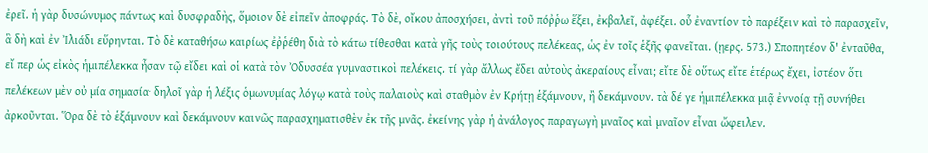ἐρεῖ. ἡ γὰρ δυσώνυμος πάντως καὶ δυσφραδὴς, ὅμοιον δὲ εἰπεῖν ἀποφράς. Τὸ δὲ, οἴκου ἀποσχήσει, ἀντὶ τοῦ πόῤῥω ἕξει, ἐκβαλεῖ, ἀφέξει. οὗ ἐναντίον τὸ παρέξειν καὶ τὸ παρασχεῖν, ἃ δὴ καὶ ἐν Ἰλιάδι εὕρηνται. Τὸ δὲ καταθήσω καιρίως ἐῤῥέθη διὰ τὸ κάτω τίθεσθαι κατὰ γῆς τοὺς τοιούτους πελέκεας, ὡς ἐν τοῖς ἑξῆς φανεῖται. (ῃερς. 573.) Σποπητέον δ' ἐνταῦθα, εἴ περ ὡς εἰκὸς ἡμιπέλεκκα ἦσαν τῷ εἴδει καὶ οἱ κατὰ τὸν Ὀδυσσέα γυμναστικοὶ πελέκεις. τί γὰρ ἄλλως ἔδει αὐτοὺς ἀκεραίους εἶναι; εἴτε δὲ οὕτως εἴτε ἑτέρως ἔχει, ἰστέον ὅτι πελέκεων μὲν οὐ μία σημασία· δηλοῖ γὰρ ἡ λέξις ὁμωνυμίας λόγῳ κατὰ τοὺς παλαιοὺς καὶ σταθμὸν ἐν Κρήτῃ ἑξάμνουν, ἢ δεκάμνουν. τὰ δέ γε ἡμιπέλεκκα μιᾷ ἐννοίᾳ τῇ συνήθει ἀρκοῦνται. Ὅρα δὲ τὸ ἑξάμνουν καὶ δεκάμνουν καινῶς παρασχηματισθὲν ἐκ τῆς μνᾶς. ἐκείνης γὰρ ἡ ἀνάλογος παραγωγὴ μναῖος καὶ μναῖον εἶναι ὤφειλεν.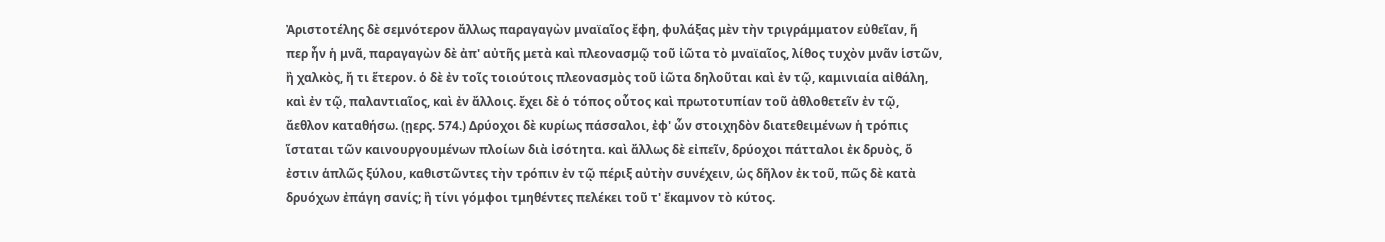Ἀριστοτέλης δὲ σεμνότερον ἄλλως παραγαγὼν μναϊαῖος ἔφη, φυλάξας μὲν τὴν τριγράμματον εὐθεῖαν, ἥ περ ἦν ἡ μνᾶ, παραγαγὼν δὲ ἀπ' αὐτῆς μετὰ καὶ πλεονασμῷ τοῦ ἰῶτα τὸ μναϊαῖος, λίθος τυχὸν μνᾶν ἱστῶν, ἢ χαλκὸς, ἤ τι ἕτερον. ὁ δὲ ἐν τοῖς τοιούτοις πλεονασμὸς τοῦ ἰῶτα δηλοῦται καὶ ἐν τῷ, καμινιαία αἰθάλη, καὶ ἐν τῷ, παλαντιαῖος, καὶ ἐν ἄλλοις. ἔχει δὲ ὁ τόπος οὗτος καὶ πρωτοτυπίαν τοῦ ἀθλοθετεῖν ἐν τῷ, ἄεθλον καταθήσω. (ῃερς. 574.) Δρύοχοι δὲ κυρίως πάσσαλοι, ἐφ' ὧν στοιχηδὸν διατεθειμένων ἡ τρόπις ἵσταται τῶν καινουργουμένων πλοίων διὰ ἰσότητα. καὶ ἄλλως δὲ εἰπεῖν, δρύοχοι πάτταλοι ἐκ δρυὸς, ὅ ἐστιν ἁπλῶς ξύλου, καθιστῶντες τὴν τρόπιν ἐν τῷ πέριξ αὐτὴν συνέχειν, ὡς δῆλον ἐκ τοῦ, πῶς δὲ κατὰ δρυόχων ἐπάγη σανίς; ἢ τίνι γόμφοι τμηθέντες πελέκει τοῦ τ' ἔκαμνον τὸ κύτος.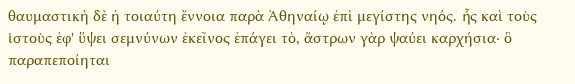θαυμαστικὴ δὲ ἡ τοιαύτη ἔννοια παρὰ Ἀθηναίῳ ἐπὶ μεγίστης νηός. ἧς καὶ τοὺς ἱστοὺς ἐφ' ὕψει σεμνύνων ἐκεῖνος ἐπάγει τὸ, ἄστρων γὰρ ψαύει καρχήσια· ὃ παραπεποίηται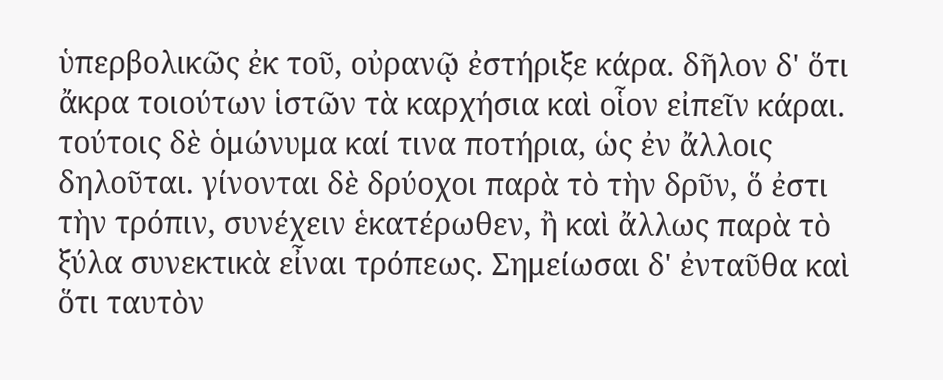ὑπερβολικῶς ἐκ τοῦ, οὐρανῷ ἐστήριξε κάρα. δῆλον δ' ὅτι ἄκρα τοιούτων ἱστῶν τὰ καρχήσια καὶ οἷον εἰπεῖν κάραι. τούτοις δὲ ὁμώνυμα καί τινα ποτήρια, ὡς ἐν ἄλλοις δηλοῦται. γίνονται δὲ δρύοχοι παρὰ τὸ τὴν δρῦν, ὅ ἐστι τὴν τρόπιν, συνέχειν ἑκατέρωθεν, ἢ καὶ ἄλλως παρὰ τὸ ξύλα συνεκτικὰ εἶναι τρόπεως. Σημείωσαι δ' ἐνταῦθα καὶ ὅτι ταυτὸν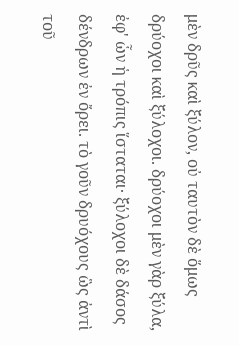μὲν δρῦς καὶ ξύλον, οὐ ταυτὸν δὲ ὅμως δρύοχοι καὶ ξύλοχοι. δρύοχοι μὲν γὰρ ξύλα, ἐφ' ὧν ἡ τρόπις ἵσταται· ξύλοχοι δὲ δάσος δένδρων ἐν ὄρει. τὸ γοῦν δρυόχους ὣς ἀντὶ τοῦ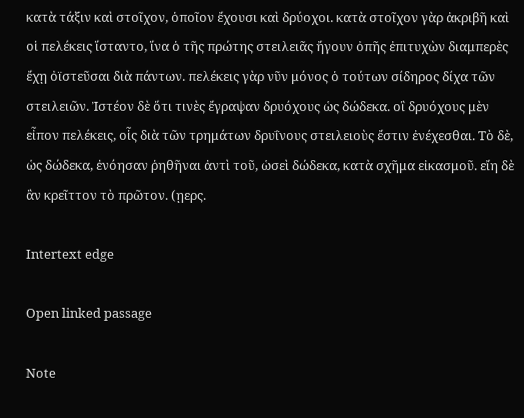κατὰ τάξιν καὶ στοῖχον, ὁποῖον ἔχουσι καὶ δρύοχοι. κατὰ στοῖχον γὰρ ἀκριβῆ καὶ οἱ πελέκεις ἵσταντο, ἵνα ὁ τῆς πρώτης στειλειᾶς ἤγουν ὀπῆς ἐπιτυχὼν διαμπερὲς ἔχῃ ὀϊστεῦσαι διὰ πάντων. πελέκεις γὰρ νῦν μόνος ὁ τούτων σίδηρος δίχα τῶν στειλειῶν. Ἰστέον δὲ ὅτι τινὲς ἔγραψαν δρυόχους ὡς δώδεκα. οἳ δρυόχους μὲν εἶπον πελέκεις, οἷς διὰ τῶν τρημάτων δρυΐνους στειλειοὺς ἔστιν ἐνέχεσθαι. Τὸ δὲ, ὡς δώδεκα, ἐνόησαν ῥηθῆναι ἀντὶ τοῦ, ὡσεὶ δώδεκα, κατὰ σχῆμα εἰκασμοῦ. εἴη δὲ ἂν κρεῖττον τὸ πρῶτον. (ῃερς.

Intertext edge

Open linked passage

Note